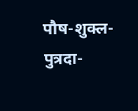पौष-शुक्ल-पुत्रदा-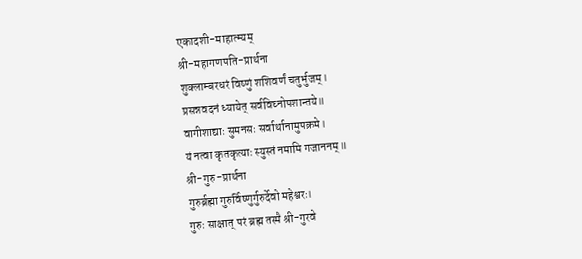एकादशी-माहात्म्यम्
श्री-महागणपति-प्रार्थना
शुक्लाम्बरधरं विष्णुं शशिवर्णं चतुर्भुजम्।
प्रसन्नवदनं ध्यायेत् सर्वविघ्नोपशान्तये॥
वागीशाद्याः सुमनसः सर्वार्थानामुपक्रमे।
यं नत्वा कृतकृत्याः स्युस्तं नमामि गजाननम्॥
श्री-गुरु-प्रार्थना
गुरुर्ब्रह्मा गुरुर्विष्णुर्गुरुर्देवो महेश्वरः।
गुरुः साक्षात् परं ब्रह्म तस्मै श्री-गुरवे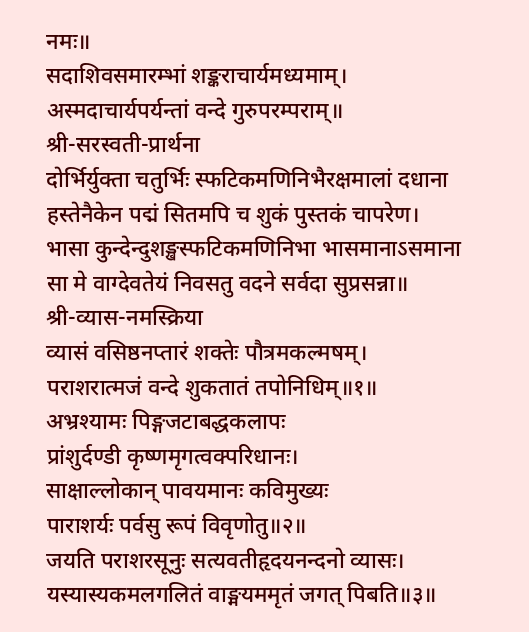नमः॥
सदाशिवसमारम्भां शङ्कराचार्यमध्यमाम्।
अस्मदाचार्यपर्यन्तां वन्दे गुरुपरम्पराम्॥
श्री-सरस्वती-प्रार्थना
दोर्भिर्युक्ता चतुर्भिः स्फटिकमणिनिभैरक्षमालां दधाना
हस्तेनैकेन पद्मं सितमपि च शुकं पुस्तकं चापरेण।
भासा कुन्देन्दुशङ्खस्फटिकमणिनिभा भासमानाऽसमाना
सा मे वाग्देवतेयं निवसतु वदने सर्वदा सुप्रसन्ना॥
श्री-व्यास-नमस्क्रिया
व्यासं वसिष्ठनप्तारं शक्तेः पौत्रमकल्मषम्।
पराशरात्मजं वन्दे शुकतातं तपोनिधिम्॥१॥
अभ्रश्यामः पिङ्गजटाबद्धकलापः
प्रांशुर्दण्डी कृष्णमृगत्वक्परिधानः।
साक्षाल्लोकान् पावयमानः कविमुख्यः
पाराशर्यः पर्वसु रूपं विवृणोतु॥२॥
जयति पराशरसूनुः सत्यवतीहृदयनन्दनो व्यासः।
यस्यास्यकमलगलितं वाङ्मयममृतं जगत् पिबति॥३॥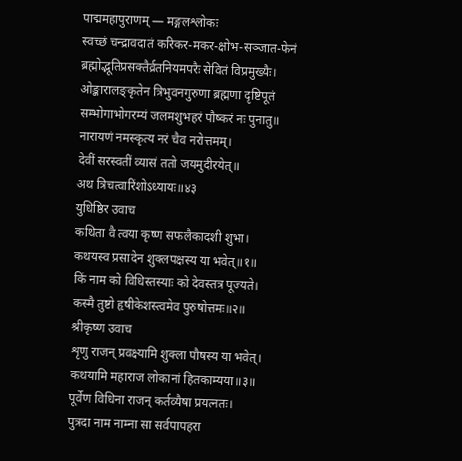पाद्ममहापुराणम् — मङ्गलश्लोकः
स्वच्छं चन्द्रावदातं करिकर-मकर-क्षोभ-सञ्जात-फेनं
ब्रह्मोद्भूतिप्रसक्तैर्व्रतनियमपरैः सेवितं विप्रमुख्यैः।
ओङ्कारालङ्कृतेन त्रिभुवनगुरुणा ब्रह्मणा दृष्टिपूतं
सम्भोगाभोगरम्यं जलमशुभहरं पौष्करं नः पुनातु॥
नारायणं नमस्कृत्य नरं चैव नरोत्तमम्।
देवीं सरस्वतीं व्यासं ततो जयमुदीरयेत्॥
अथ त्रिचत्वारिंशोऽध्यायः॥४३
युधिष्ठिर उवाच
कथिता वै त्वया कृष्ण सफलैकादशी शुभा।
कथयस्व प्रसादेन शुक्लपक्षस्य या भवेत्॥१॥
किं नाम को विधिस्तस्याः को देवस्तत्र पूज्यते।
कस्मै तुष्टो हृषीकेशस्त्वमेव पुरुषोत्तमः॥२॥
श्रीकृष्ण उवाच
शृणु राजन् प्रवक्ष्यामि शुक्ला पौषस्य या भवेत्।
कथयामि महाराज लोकानां हितकाम्यया॥३॥
पूर्वेण विधिना राजन् कर्तव्यैषा प्रयत्नतः।
पुत्रदा नाम नाम्ना सा सर्वपापहरा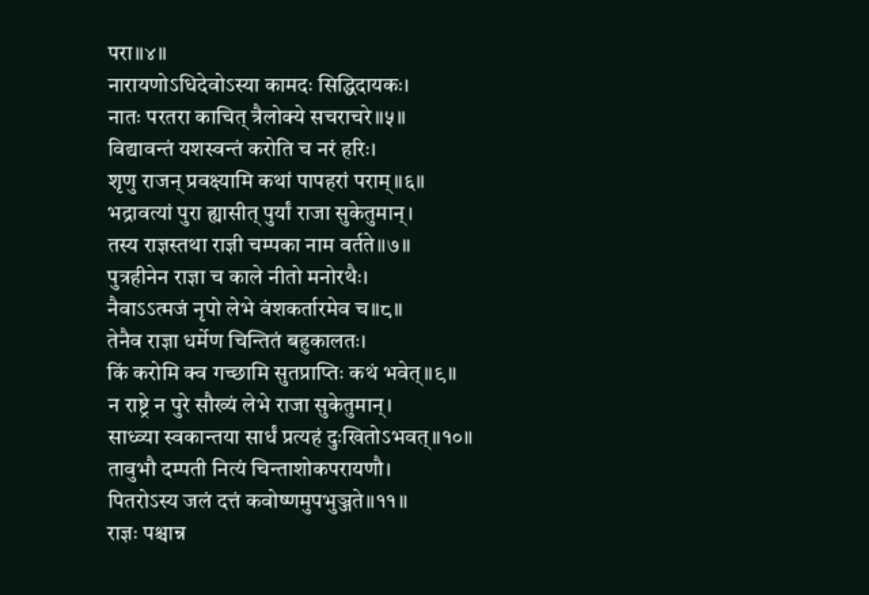परा॥४॥
नारायणोऽधिदेवोऽस्या कामदः सिद्धिदायकः।
नातः परतरा काचित् त्रैलोक्ये सचराचरे॥५॥
विद्यावन्तं यशस्वन्तं करोति च नरं हरिः।
शृणु राजन् प्रवक्ष्यामि कथां पापहरां पराम्॥६॥
भद्रावत्यां पुरा ह्यासीत् पुर्यां राजा सुकेतुमान्।
तस्य राज्ञस्तथा राज्ञी चम्पका नाम वर्तते॥७॥
पुत्रहीनेन राज्ञा च काले नीतो मनोरथैः।
नैवाऽऽत्मजं नृपो लेभे वंशकर्तारमेव च॥८॥
तेनैव राज्ञा धर्मेण चिन्तितं बहुकालतः।
किं करोमि क्व गच्छामि सुतप्राप्तिः कथं भवेत्॥९॥
न राष्ट्रे न पुरे सौख्यं लेभे राजा सुकेतुमान्।
साध्व्या स्वकान्तया सार्धं प्रत्यहं दुःखितोऽभवत्॥१०॥
तावुभौ दम्पती नित्यं चिन्ताशोकपरायणौ।
पितरोऽस्य जलं दत्तं कवोष्णमुपभुञ्जते॥११॥
राज्ञः पश्चान्न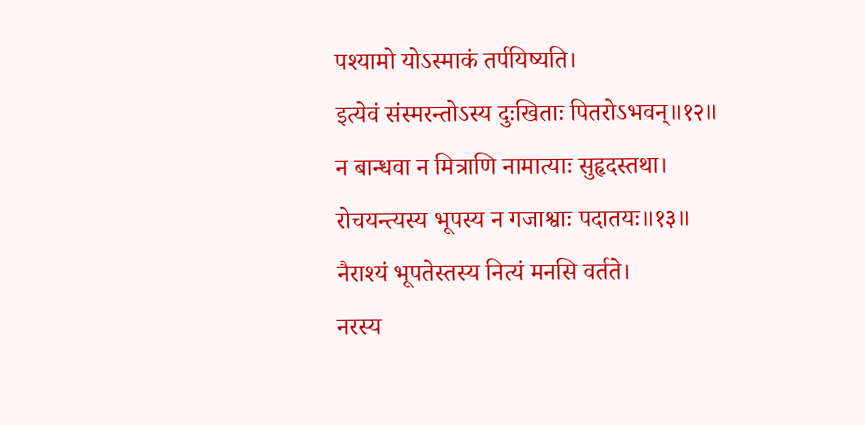पश्यामो योऽस्माकं तर्पयिष्यति।
इत्येवं संस्मरन्तोऽस्य दुःखिताः पितरोऽभवन्॥१२॥
न बान्धवा न मित्राणि नामात्याः सुहृदस्तथा।
रोचयन्त्यस्य भूपस्य न गजाश्वाः पदातयः॥१३॥
नैराश्यं भूपतेस्तस्य नित्यं मनसि वर्तते।
नरस्य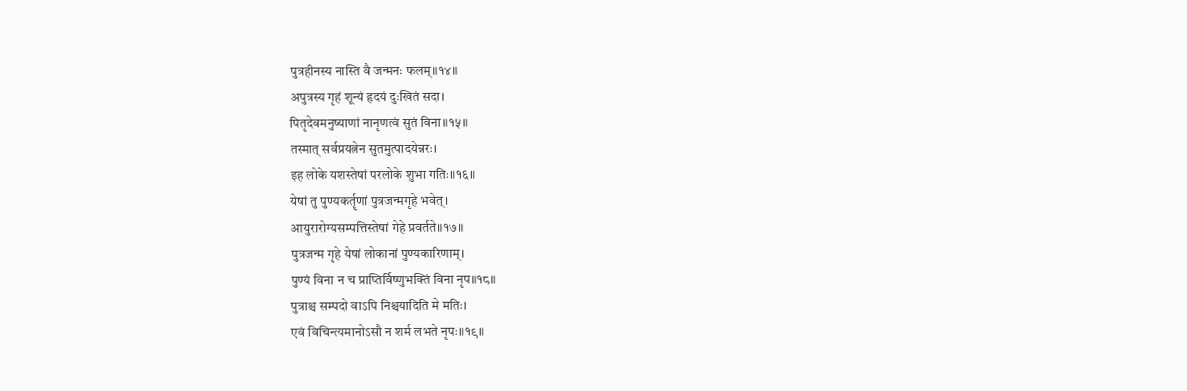पुत्रहीनस्य नास्ति वै जन्मनः फलम्॥१४॥
अपुत्रस्य गृहं शून्यं हृदयं दुःखितं सदा।
पितृदेवमनुष्याणां नानृणत्वं सुतं विना॥१५॥
तस्मात् सर्वप्रयत्नेन सुतमुत्पादयेन्नरः।
इह लोके यशस्तेषां परलोके शुभा गतिः॥१६॥
येषां तु पुण्यकर्तॄणां पुत्रजन्मगृहे भवेत्।
आयुरारोग्यसम्पत्तिस्तेषां गेहे प्रवर्तते॥१७॥
पुत्रजन्म गृहे येषां लोकानां पुण्यकारिणाम्।
पुण्यं विना न च प्राप्तिर्विष्णुभक्तिं विना नृप॥१८॥
पुत्राश्च सम्पदो वाऽपि निश्चयादिति मे मतिः।
एवं विचिन्त्यमानोऽसौ न शर्म लभते नृपः॥१९॥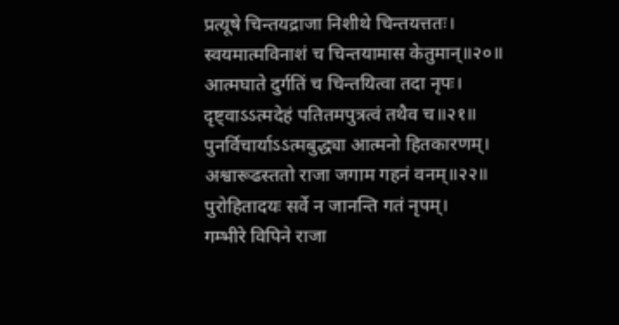प्रत्यूषे चिन्तयद्राजा निशीथे चिन्तयत्ततः।
स्वयमात्मविनाशं च चिन्तयामास केतुमान्॥२०॥
आत्मघाते दुर्गतिं च चिन्तयित्वा तदा नृपः।
दृष्ट्वाऽऽत्मदेहं पतितमपुत्रत्वं तथैव च॥२१॥
पुनर्विचार्याऽऽत्मबुद्ध्या आत्मनो हितकारणम्।
अश्वारूढस्ततो राजा जगाम गहनं वनम्॥२२॥
पुरोहितादयः सर्वे न जानन्ति गतं नृपम्।
गम्भीरे विपिने राजा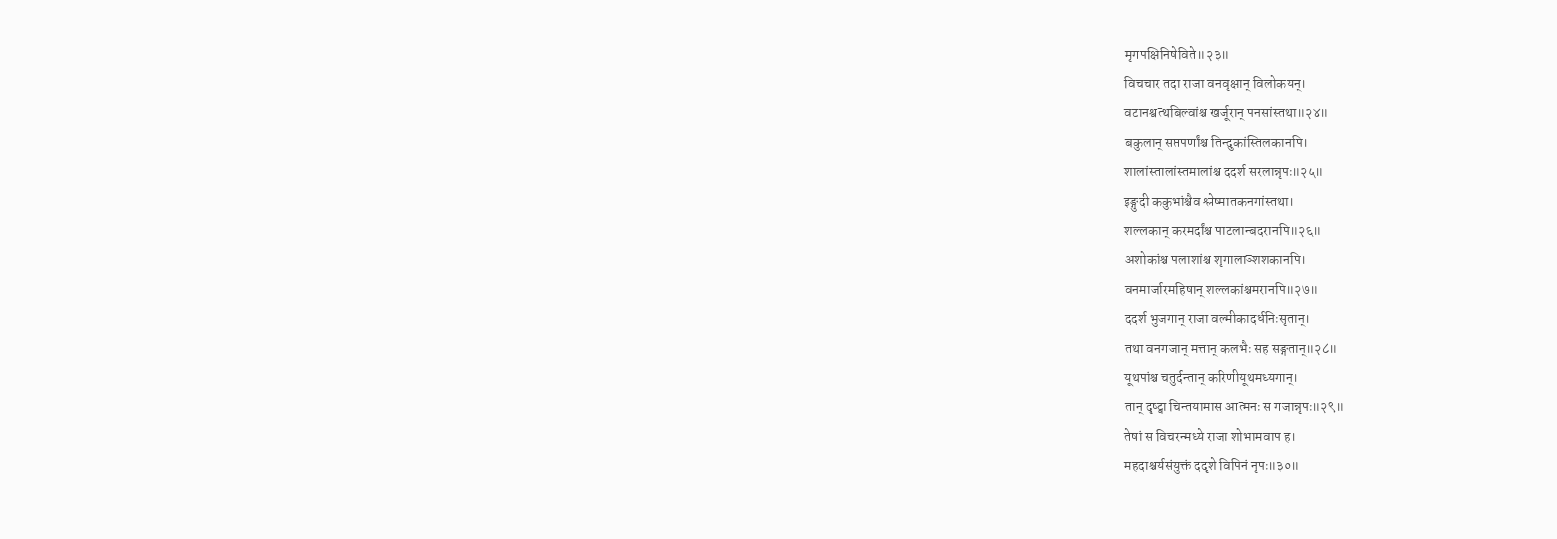मृगपक्षिनिषेविते॥२३॥
विचचार तदा राजा वनवृक्षान् विलोकयन्।
वटानश्वत्थबिल्वांश्च खर्जूरान् पनसांस्तथा॥२४॥
बकुलान् सप्तपर्णांश्च तिन्दुकांस्तिलकानपि।
शालांस्तालांस्तमालांश्च ददर्श सरलान्नृपः॥२५॥
इङ्गुदी ककुभांश्चैव श्लेष्मातकनगांस्तथा।
शल्लकान् करमर्दांश्च पाटलान्बदरानपि॥२६॥
अशोकांश्च पलाशांश्च शृगालाञ्शशकानपि।
वनमार्जारमहिषान् शल्लकांश्चमरानपि॥२७॥
ददर्श भुजगान् राजा वल्मीकादर्धनिःसृतान्।
तथा वनगजान् मत्तान् कलभैः सह सङ्गतान्॥२८॥
यूथपांश्च चतुर्दन्तान् करिणीयूथमध्यगान्।
तान् दृष्ट्वा चिन्तयामास आत्मनः स गजान्नृपः॥२९॥
तेषां स विचरन्मध्ये राजा शोभामवाप ह।
महदाश्चर्यसंयुक्तं ददृशे विपिनं नृपः॥३०॥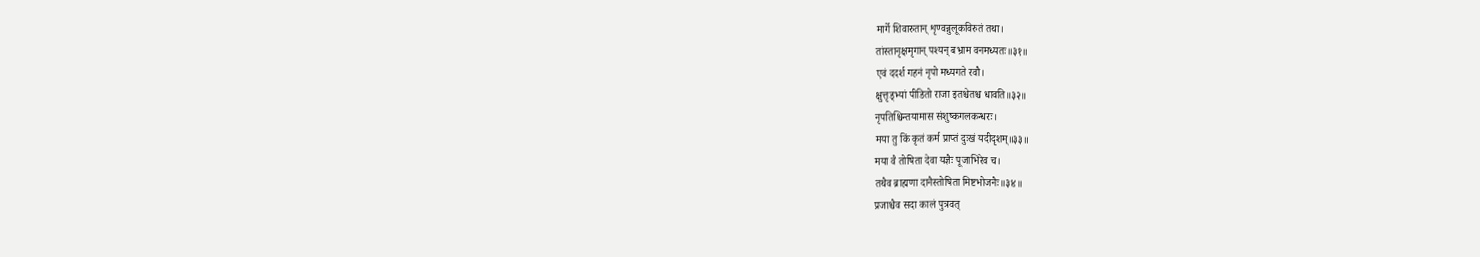मार्गे शिवारुतान् शृण्वन्नुलूकविरुतं तथा।
तांस्तानृक्षमृगान् पश्यन् बभ्राम वनमध्यतः॥३१॥
एवं ददर्श गहनं नृपो मध्यगते रवौ।
क्षुत्तृड्भ्यां पीडितो राजा इतश्चेतश्च धावति॥३२॥
नृपतिश्चिन्तयामास संशुष्कगलकन्धरः।
मया तु किं कृतं कर्म प्राप्तं दुःखं यदीदृशम्॥३३॥
मया वै तोषिता देवा यज्ञैः पूजाभिरेव च।
तथैव ब्राह्मणा दानैस्तोषिता मिष्टभोजनैः॥३४॥
प्रजाश्चैव सदा कालं पुत्रवत्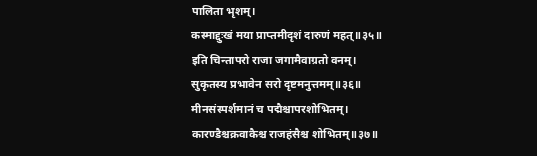पालिता भृशम्।
कस्माद्दुःखं मया प्राप्तमीदृशं दारुणं महत्॥३५॥
इति चिन्तापरो राजा जगामैवाग्रतो वनम्।
सुकृतस्य प्रभावेन सरो दृष्टमनुत्तमम्॥३६॥
मीनसंस्पर्शमानं च पद्मैश्चापरशोभितम्।
कारण्डैश्चक्रवाकैश्च राजहंसैश्च शोभितम्॥३७॥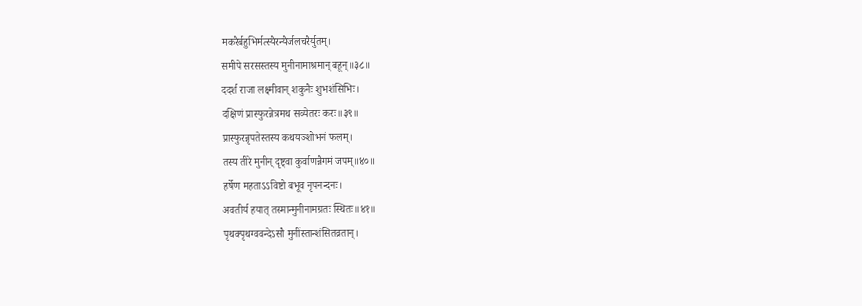मकरैर्बहुभिर्मत्स्यैरन्यैर्जलचरैर्युतम्।
समीपे सरसस्तस्य मुनीनामाश्रमान् बहून्॥३८॥
ददर्श राजा लक्ष्मीवान् शकुनैः शुभशंसिभिः।
दक्षिणं प्रास्फुरन्नेत्रमथ सव्येतरः करः॥३९॥
प्रास्फुरन्नृपतेस्तस्य कथयञ्शोभनं फलम्।
तस्य तीरे मुनीन् दृष्ट्वा कुर्वाणन्नैगमं जपम्॥४०॥
हर्षेण महताऽऽविष्टो बभूव नृपनन्दनः।
अवतीर्य हयात् तस्मान्मुनीनामग्रतः स्थितः॥४१॥
पृथक्पृथग्ववन्देऽसौ मुनींस्तान्शंसितव्रतान्।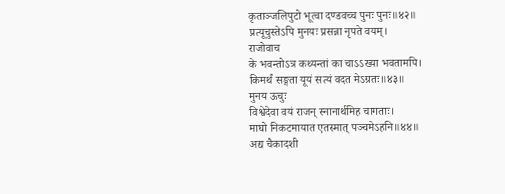कृताञ्जलिपुटो भूत्वा दण्डवच्च पुनः पुनः॥४२॥
प्रत्यूचुस्तेऽपि मुनयः प्रसन्ना नृपते वयम्।
राजोवाच
के भवन्तोऽत्र कथ्यन्तां का चाऽऽख्या भवतामपि।
किमर्थं सङ्गता यूयं सत्यं वदत मेऽग्रतः॥४३॥
मुनय ऊचुः
विश्वेदेवा वयं राजन् स्नानार्थमिह चागताः।
माघो निकटमायात एतस्मात् पञ्चमेऽहनि॥४४॥
अद्य चैकादशी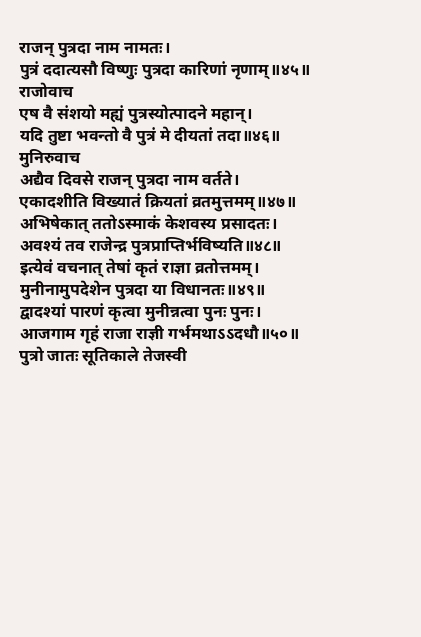राजन् पुत्रदा नाम नामतः।
पुत्रं ददात्यसौ विष्णुः पुत्रदा कारिणां नृणाम्॥४५॥
राजोवाच
एष वै संशयो मह्यं पुत्रस्योत्पादने महान्।
यदि तुष्टा भवन्तो वै पुत्रं मे दीयतां तदा॥४६॥
मुनिरुवाच
अद्यैव दिवसे राजन् पुत्रदा नाम वर्तते।
एकादशीति विख्यातं क्रियतां व्रतमुत्तमम्॥४७॥
अभिषेकात् ततोऽस्माकं केशवस्य प्रसादतः।
अवश्यं तव राजेन्द्र पुत्रप्राप्तिर्भविष्यति॥४८॥
इत्येवं वचनात् तेषां कृतं राज्ञा व्रतोत्तमम्।
मुनीनामुपदेशेन पुत्रदा या विधानतः॥४९॥
द्वादश्यां पारणं कृत्वा मुनीन्नत्वा पुनः पुनः।
आजगाम गृहं राजा राज्ञी गर्भमथाऽऽदधौ॥५०॥
पुत्रो जातः सूतिकाले तेजस्वी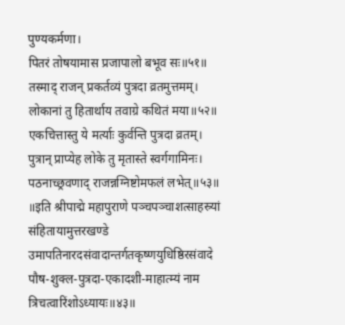पुण्यकर्मणा।
पितरं तोषयामास प्रजापालो बभूव सः॥५१॥
तस्माद् राजन् प्रकर्तव्यं पुत्रदा व्रतमुत्तमम्।
लोकानां तु हितार्थाय तवाग्रे कथितं मया॥५२॥
एकचित्तास्तु ये मर्त्याः कुर्वन्ति पुत्रदा व्रतम्।
पुत्रान् प्राप्येह लोके तु मृतास्ते स्वर्गगामिनः।
पठनाच्छ्रवणाद् राजन्नग्निष्टोमफलं लभेत्॥५३॥
॥इति श्रीपाद्मे महापुराणे पञ्चपञ्चाशत्साहस्र्यां संहितायामुत्तरखण्डे उमापतिनारदसंवादान्तर्गतकृष्णयुधिष्ठिरसंवादे पौष-शुक्ल-पुत्रदा-एकादशी-माहात्म्यं नाम त्रिचत्वारिंशोऽध्यायः॥४३॥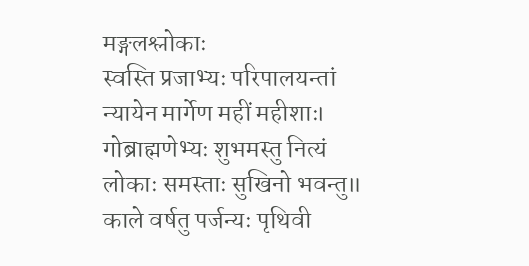मङ्गलश्लोकाः
स्वस्ति प्रजाभ्यः परिपालयन्तां
न्यायेन मार्गेण महीं महीशाः।
गोब्राह्मणेभ्यः शुभमस्तु नित्यं
लोकाः समस्ताः सुखिनो भवन्तु॥
काले वर्षतु पर्जन्यः पृथिवी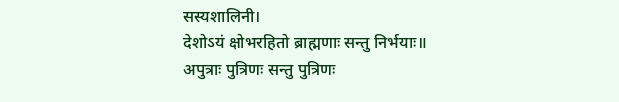सस्यशालिनी।
देशोऽयं क्षोभरहितो ब्राह्मणाः सन्तु निर्भयाः॥
अपुत्राः पुत्रिणः सन्तु पुत्रिणः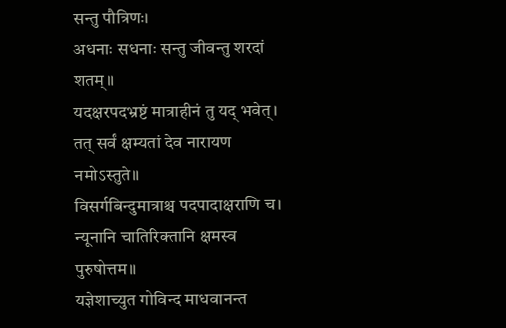सन्तु पौत्रिणः।
अधनाः सधनाः सन्तु जीवन्तु शरदां शतम्॥
यदक्षरपदभ्रष्टं मात्राहीनं तु यद् भवेत्।
तत् सर्वं क्षम्यतां देव नारायण नमोऽस्तुते॥
विसर्गबिन्दुमात्राश्च पदपादाक्षराणि च।
न्यूनानि चातिरिक्तानि क्षमस्व पुरुषोत्तम॥
यज्ञेशाच्युत गोविन्द माधवानन्त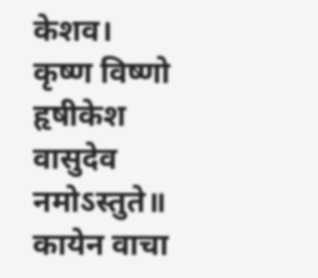केशव।
कृष्ण विष्णो हृषीकेश वासुदेव नमोऽस्तुते॥
कायेन वाचा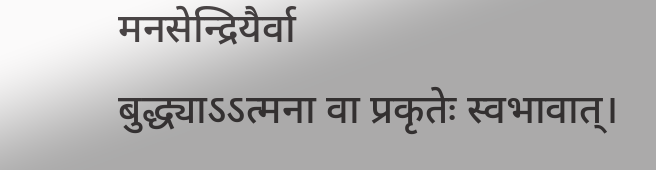मनसेन्द्रियैर्वा
बुद्ध्याऽऽत्मना वा प्रकृतेः स्वभावात्।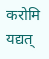करोमि यद्यत्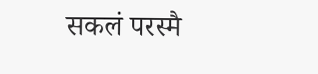सकलं परस्मै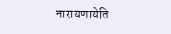नारायणायेति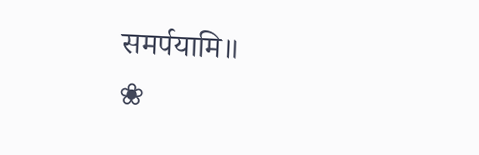समर्पयामि॥
❀